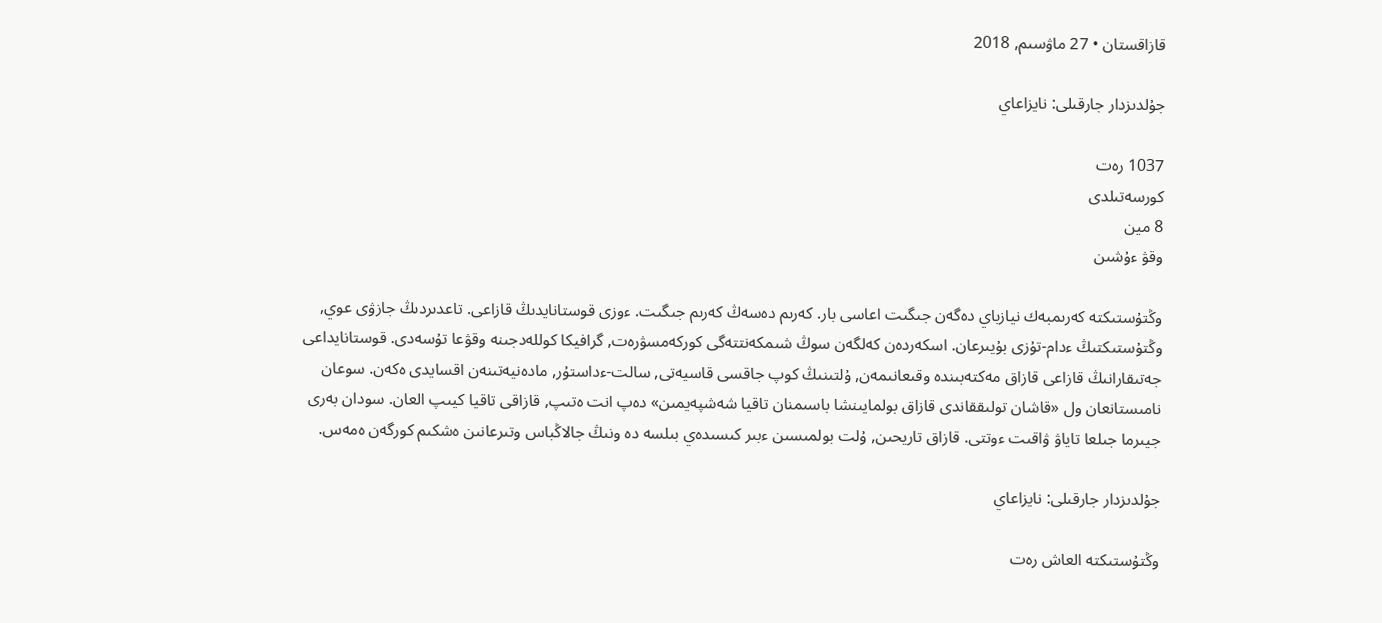قازاقستان • 27 ماۋسىم, 2018

جۇلدىزدار جارقىلى: نايزاعاي

1037 رەت
كورسەتىلدى
8 مين
وقۋ ءۇشىن

وڭتۇستىكتە كەرىمبەك نيازباي دەگەن جىگىت اعاسى بار. كەرىم دەسەڭ كەرىم جىگىت. ءوزى قوستانايدىڭ قازاعى. تاعدىردىڭ جازۋى عوي, وڭتۇستىكتىڭ ءدام-تۇزى بۇيىرعان. اسكەردەن كەلگەن سوڭ شىمكەنتتەگى كوركەمسۋرەت, گرافيكا كوللەدجىنە وقۋعا تۇسەدى. قوستانايداعى جەتىقارانىڭ قازاعى قازاق مەكتەبىندە وقىعانىمەن, ۇلتىنىڭ كوپ جاقسى قاسيەتى, سالت-ءداستۇر, مادەنيەتىنەن اقسايدى ەكەن. سوعان نامىستانعان ول «قاشان تولىققاندى قازاق بولمايىنشا باسىمنان تاقيا شەشپەيمىن» دەپ انت ەتىپ, قازاقى تاقيا كيىپ العان. سودان بەرى جيىرما جىلعا تاياۋ ۋاقىت ءوتتى. قازاق تاريحىن, ۇلت بولمىسىن ءبىر كىسىدەي بىلسە دە ونىڭ جالاڭباس وتىرعانىن ەشكىم كورگەن ەمەس.

جۇلدىزدار جارقىلى: نايزاعاي

وڭتۇستىكتە العاش رەت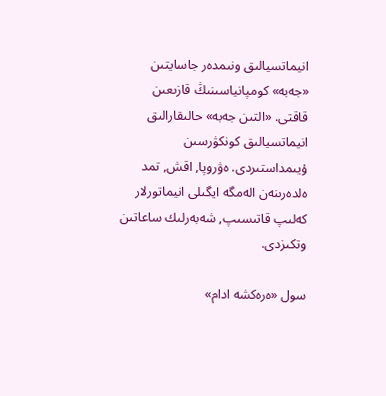انيماتسيالىق ونىمدەر جاسايتىن «جەبە» كومپانياسىنىڭ قازىعىن قاقتى. «التىن جەبە» حالىقارالىق انيماتسيالىق كونكۋرسىن ۇيىمداستىردى. ەۋروپا, اقش, تمد ەلدەرىنەن الەمگە ايگىلى انيماتورلار كەلىپ قاتىسىپ, شەبەرلىك ساعاتىن وتكىزدى.

سول «ەرەكشە ادام»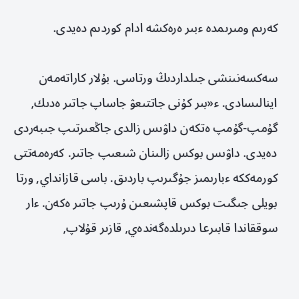كەرىم ومىرىمدە ءبىر ەرەكشە ادام كوردىم دەيدى.

سەكسەنىنشى جىلداردىڭ ورتاسى. بۇلار كاراتەمەن اينالىسادى. ء«بىر كۇنى جاتتىعۋ جاساپ جاتىر ەدىك, گۇمپ-گۇمپ ەتكەن داۋىس زالدى جاڭعىرتىپ جىبەردى دەيدى. داۋىس بوكس زالىنان شىعىپ جاتىر. كەرەمەتتى كورمەككە ءبارىمىز جۇگىرىپ باردىق. باسى قازانداي, ورتا بويلى جىگىت بوكس قاپشىعىن ۇرىپ جاتىر ەكەن. ءار سوققاندا قابىرعا دىرىلدەگەندەي, قازىر قۇلاپ,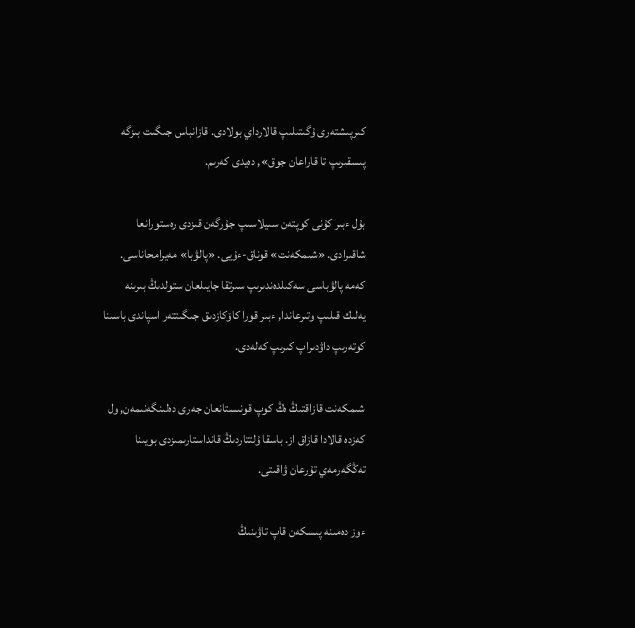كىرپىشتەرى ۇگىتىلىپ قالارداي بولادى. قازانباس جىگىت بىزگە پىسقىرىپ تا قاراعان جوق», دەيدى كەرىم.

بۇل ءبىر كۇنى كوپتەن سىيلاسىپ جۇرگەن قىزدى رەستورانعا شاقىرادى. «شىمكەنت» قوناق-ءۇيى. «پالۋبا» مەيرامحاناسى. كەمە پالۋباسى سەكىلدەندىرىپ سىرتقا جايىلعان ستولدىڭ بىرىنە يەلىك قىلىپ وتىرعاندا, ءبىر قورا كاۆكازدىق جىگىتتەر اسپاندى باسىنا كوتەرىپ داۋدىراپ كىرىپ كەلەدى.

شىمكەنت قازاقتىڭ ەڭ كوپ قونىستانعان جەرى دەلىنگەنىمەن, ول كەزدە قالادا قازاق از. باسقا ۇلتتاردىڭ قانداستارىمىزدى بويىنا تەڭگەرمەي تۇرعان ۋاقىتى.

ءوز دەمىنە پىسكەن قاپ تاۋىنىڭ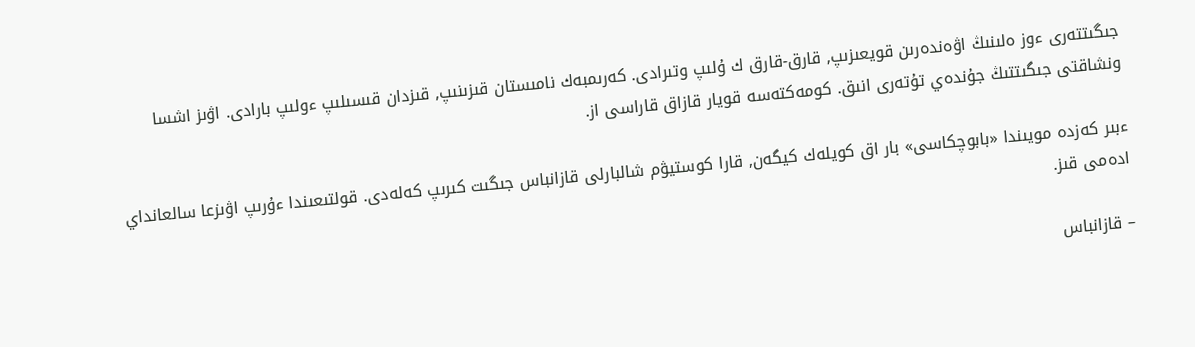جىگىتتەرى ءوز ەلىنىڭ اۋەندەرىن قويعىزىپ, قارق-قارق ك ۇلىپ وتىرادى. كەرىمبەك نامىستان قىزىنىپ, قىزدان قىسىلىپ ءولىپ بارادى. اۋىز اشسا ونشاقتى جىگىتتىڭ جۇندەي تۇتەرى انىق. كومەكتەسە قويار قازاق قاراسى از.

ءبىر كەزدە مويىندا «بابوچكاسى» بار اق كويلەك كيگەن, قارا كوستيۋم شالبارلى قازانباس جىگىت كىرىپ كەلەدى. قولتىعىندا ءۇرىپ اۋىزعا سالعانداي ادەمى قىز.

– قازانباس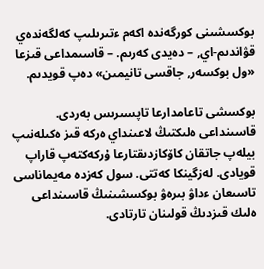بوكسشىنى كورگەندە اكەم ءتىرىلىپ كەلگەندەي قۋاندىم-اي, – دەيدى كەرىم. – قاسىمداعى قىزعا «ول بوكسەر, جاقسى تانيمىن» دەپ قويدىم.

بوكسشى تاعامدارعا تاپسىرىس بەردى. قاسىنداعى ەلىكتىڭ لاعىنداي ەركە قىز ەكىلەنىپ بيلەپ جاتقان كاۆكازدىقتارعا ۇركەكتەپ قاراپ قويادى. لەزگينكا كەتتى. سول كەزدە مەيماناسى تاسىعان ءداۋ بىرەۋ بوكسشىنىڭ قاسىنداعى ەلىك قىزدىڭ قولىنان تارتادى.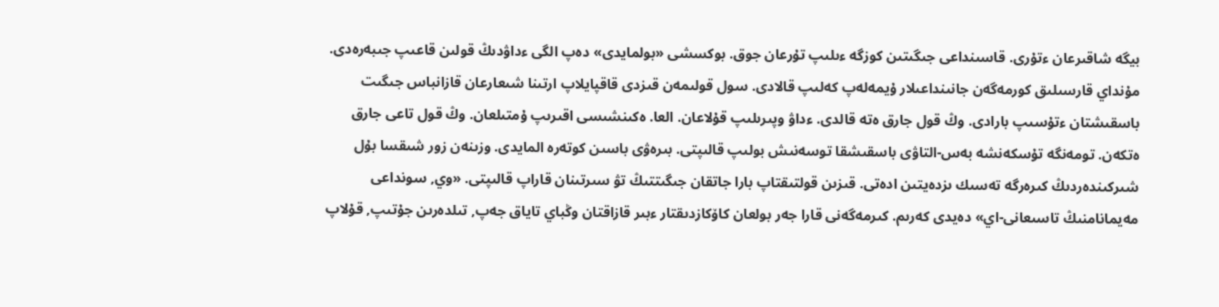بيگە شاقىرعان ءتۇرى. قاسىنداعى جىگىتىن كوزگە ءىلىپ تۇرعان جوق. بوكسشى «بولمايدى» دەپ الگى ءداۋدىڭ قولىن قاعىپ جىبەرەدى. مۇنداي قارسىلىق كورمەگەن جانىنداعىلار ۇيمەلەپ كەلىپ قالادى. سول قولىمەن قىزدى قاقپايلاپ ارتىنا شىعارعان قازانباس جىگىت باسقىشتان ءتۇسىپ بارادى. وڭ قول جارق ەتە قالدى. ءداۋ وپىرىلىپ قۇلاعان. العا. ەكىنشىسى اقىرىپ ۇمتىلعان. وڭ قول تاعى جارق ەتكەن. تومەنگە تۇسكەنشە بەس-التاۋى باسقىشقا توسەنىش بولىپ قالىپتى. بىرەۋى باسىن كوتەرە المايدى. وزىنەن زور شىقسا بۇل شىركىندەردىڭ كىرەرگە تەسىك ىزدەيتىن ادەتى. قىزىن قولتىقتاپ بارا جاتقان جىگىتتىڭ تۋ سىرتىنان قاراپ قالىپتى. «وي, سونداعى مەيمانامنىڭ تاسىعانى-اي» دەيدى كەرىم. كىرمەگەنى قارا جەر بولعان كاۆكازدىقتار ءبىر قازاقتان وڭباي تاياق جەپ, تىلدەرىن جۇتىپ, قۇلاپ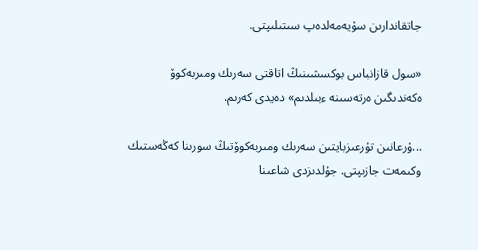جاتقاندارىن سۇيەمەلدەپ سىتىلىپتى.

«سول قازانباس بوكسشىنىڭ اتاقتى سەرىك ومىربەكوۆ ەكەندىگىن ەرتەسىنە ءبىلدىم» دەيدى كەرىم.

...ۇرعانىن تۇرعىزبايتىن سەرىك ومىربەكوۆتىڭ سورىنا كەڭەستىك وكىمەت جازىپتى. جۇلدىزدى شاعىنا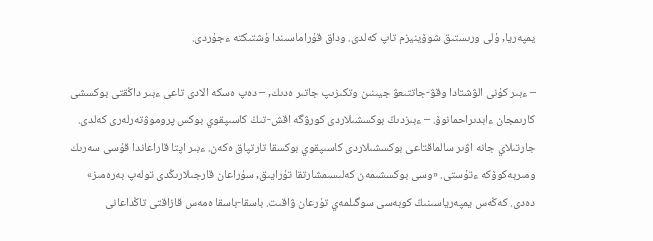يمپەريا, ۇلى ورىستىق شوۆينيزم تاپ كەلدى. وداق قۇراماسىندا ۇشتىكتە ءجۇردى.

– ءبىر كۇنى الۋشتادا وقۋ-جاتتىعۋ جيىنىن وتكىزىپ جاتىر ەدىك, – دەپ ەسكە الادى تاعى ءبىر داڭقتى بوكسشى كارىمجان ءابدىراحمانوۆ. – ءبىزدىڭ بوكسشىلاردى كورۋگە اقش-تىڭ كاسىپقوي بوكس پروموۋتەرلەرى كەلدى. جارتىلاي جانە اۋىر سالماقتاعى بوكسشىلاردى كاسىپقوي بوكسقا تارتپاق ەكەن. ءبىر اپتا قاراعاندا قۇسى سەرىك ومىربەكوۆكە ءتۇستى. «وسى بوكسشىمەن كەلىسىمشارتقا تۇرايىق, سۇراعان قارجىلارىڭدى تولەپ بەرەمىز» دەدى. كەڭەس يمپەرياسىنىڭ كوبەسى سوگىلمەي تۇرعان ۋاقىت. باسقا-باسقا ەمەس قازاقتى تاڭداعانى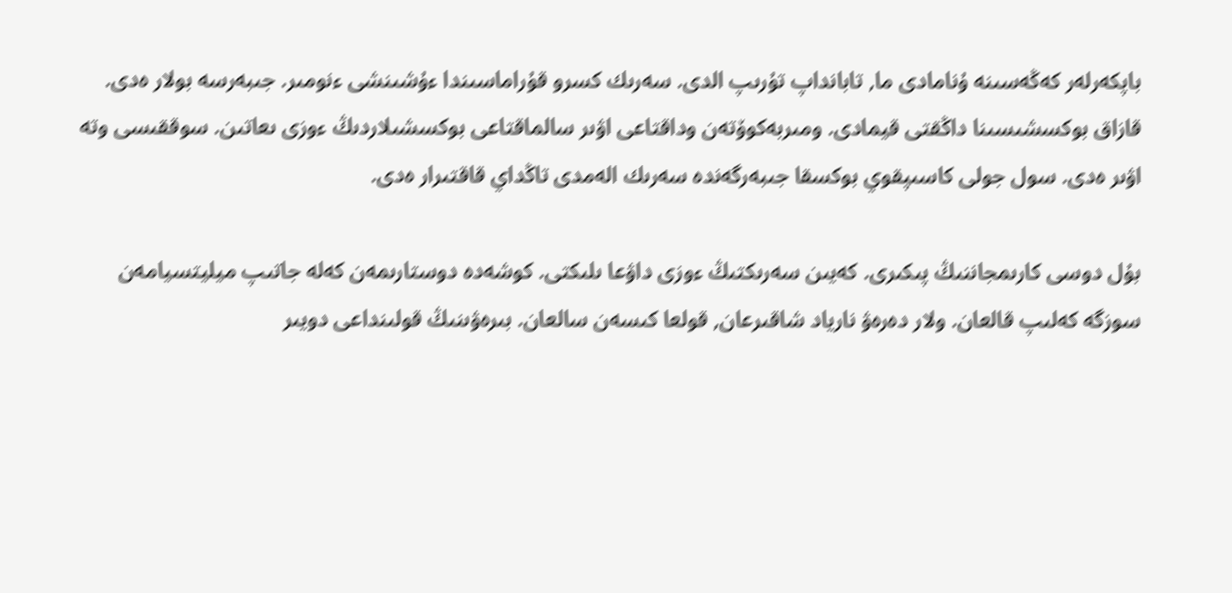باپكەرلەر كەڭەسىنە ۇنامادى ما, تابانداپ تۇرىپ الدى. سەرىك كسرو قۇراماسىندا ءۇشىنشى ءنومىر. جىبەرسە بولار ەدى. قازاق بوكسشىسىنا داڭقتى قيمادى. ومىربەكوۆتەن وداقتاعى اۋىر سالماقتاعى بوكسشىلاردىڭ ءوزى ىعاتىن. سوققىسى وتە اۋىر ەدى. سول جولى كاسىپقوي بوكسقا جىبەرگەندە سەرىك الەمدى تاڭداي قاقتىرار ەدى.

بۇل دوسى كارىمجاننىڭ پىكىرى. كەيىن سەرىكتىڭ ءوزى داۋعا ىلىكتى. كوشەدە دوستارىمەن كەلە جاتىپ ميليتسيامەن سوزگە كەلىپ قالعان. ولار دەرەۋ نارياد شاقىرعان, قولعا كىسەن سالعان. بىرەۋىنىڭ قولىنداعى دويىر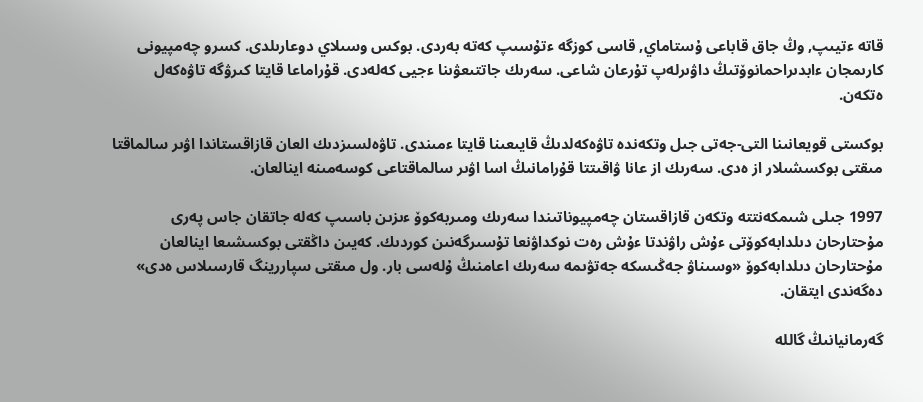قاتە ءتيىپ, وڭ جاق قاباعى ۇستاماي, قاسى كوزگە ءتۇسىپ كەتە بەردى. بوكس وسىلاي دوعارىلدى. كسرو چەمپيونى كارىمجان ءابدىراحمانوۆتىڭ داۋىرلەپ تۇرعان شاعى. سەرىك جاتتىعۋىنا ءجيى كەلەدى. قۇراماعا قايتا كىرۋگە تاۋەكەل ەتكەن.

بوكستى قويعانىنا التى-جەتى جىل وتكەندە تاۋەكەلدىڭ قايىعىنا قايتا ءمىندى. تاۋەلسىزدىك العان قازاقستاندا اۋىر سالماقتا مىقتى بوكسشىلار از ەدى. سەرىك از عانا ۋاقىتتا قۇرامانىڭ اسا اۋىر سالماقتاعى كوسەمىنە اينالعان.

1997 جىلى شىمكەنتتە وتكەن قازاقستان چەمپيوناتىندا سەرىك ومىربەكوۆ ءىزىن باسىپ كەلە جاتقان جاس پەرى مۇحتارحان دىلدابەكوۆتى ءۇش راۋندتا ءۇش رەت نوكداۋنعا تۇسىرگەنىن كوردىك. كەيىن داڭقتى بوكسشىعا اينالعان مۇحتارحان دىلدابەكوۆ «وسىناۋ جەڭىسكە جەتۋىمە سەرىك اعامنىڭ ۇلەسى بار. ول مىقتى سپاررينگ قارسىلاس ەدى» دەگەندى ايتقان.

گەرمانيانىڭ گاللە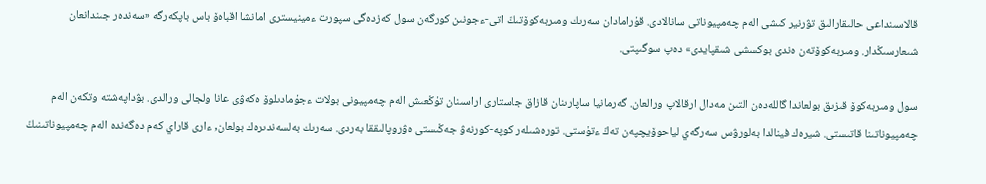قالاسىنداعى حالىقارالىق تۋرنير كىشى الەم چەمپيوناتى سانالادى. قۇرامادان سەرىك ومىربەكوۆتىڭ اتى-ءجونىن كورگەن سول كەزدەگى سپورت ءمينيسترى امانشا اقباەۆ باس باپكەرگە «سەندەر جىندانعان شىعارسىڭدار. ومىربەكوۆتەن ەندى بوكسشى شىقپايدى» دەپ سوگىپتى.

سول ومىربەكوۆ قىزىق بولعاندا گاللەدەن التىن مەدال ارقالاپ ورالعان. گەرمانيا ساپارىنان قازاق جاستارى اراسىنان تۇڭعىش الەم چەمپيونى بولات ءجۇمادىلوۆ ەكەۋى عانا ولجالى ورالدى. بۋداپەشتە وتكەن الەم چەمپيوناتىنا قاتىستى. شيرەك فينالدا بەلورۋس سەرگەي لياحوۆيچپەن تەڭ ءتۇستى. تورەشىلەر كوپە-كورنەۋ جەڭىستى ەۋروپالىققا بەردى. سەرىك بەلسەندىرەك بولعان, ءارى قاراي كەم دەگەندە الەم چەمپيوناتىنىڭ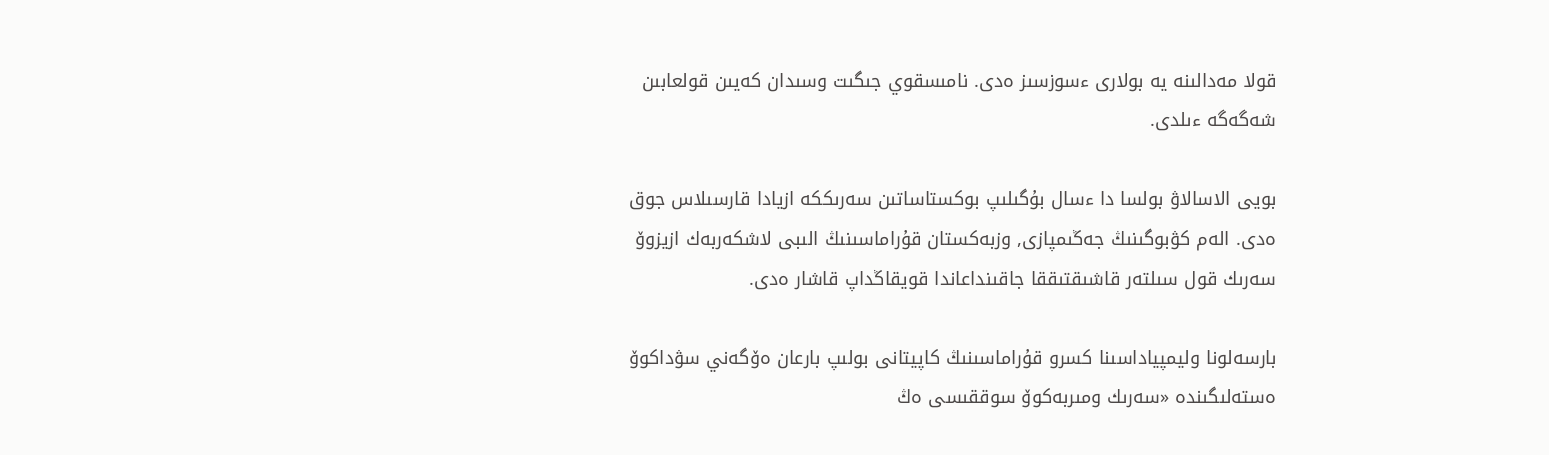قولا مەدالىنە يە بولارى ءسوزسىز ەدى. نامىسقوي جىگىت وسىدان كەيىن قولعابىن شەگەگە ءىلدى.

بويى الاسالاۋ بولسا دا ءسال بۇگىلىپ بوكستاساتىن سەرىككە ازيادا قارسىلاس جوق ەدى. الەم كۋبوگىنىڭ جەڭىمپازى, وزبەكستان قۇراماسىنىڭ الىبى لاشكەربەك ازيزوۆ سەرىك قول سىلتەر قاشىقتىققا جاقىنداعاندا قويقاڭداپ قاشار ەدى.

بارسەلونا وليمپياداسىنا كسرو قۇراماسىنىڭ كاپيتانى بولىپ بارعان ەۆگەني سۋداكوۆ ەستەلىگىندە «سەرىك ومىربەكوۆ سوققىسى ەڭ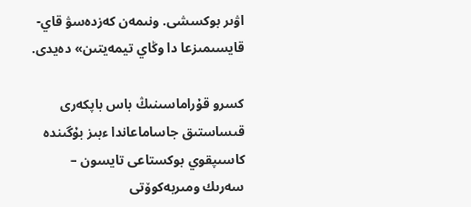اۋىر بوكسشى. ونىمەن كەزدەسۋ قاي-قايسىمىزعا دا وڭاي تيمەيتىن» دەيدى.

كسرو قۇراماسىنىڭ باس باپكەرى قىساستىق جاساماعاندا ءبىز بۇگىندە كاسىپقوي بوكستاعى تايسون – سەرىك ومىربەكوۆتى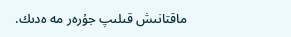ماقتانىش قىلىپ جۇرەر مە ەدىك.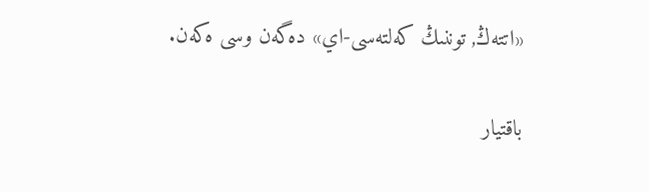«اتتەڭ, توننىڭ كەلتەسى-اي» دەگەن وسى ەكەن.

باقتيار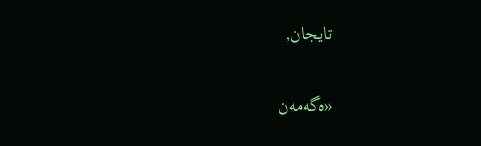تايجان,

«ەگەمەن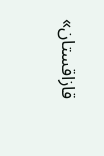قازاقستان»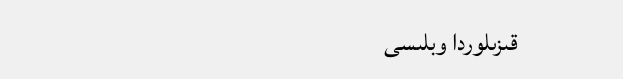قىزىلوردا وبلىسى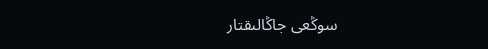سوڭعى جاڭالىقتار